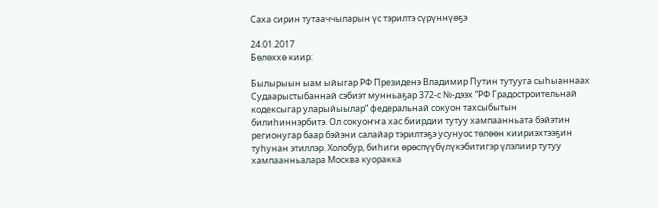Саха сирин тутааччыларын үс тэрилтэ сүрүннүөҕэ

24.01.2017
Бөлөххө киир:

Былырыын ыам ыйыгар РФ Президенэ Владимир Путин тутууга сыһыаннаах Судаарыстыбаннай сэбиэт мунньаҕар 372-с №-дээх “РФ Градостроительнай кодексыгар уларыйыылар” федеральнай сокуон тахсыбытын билиһиннэрбитэ. Ол сокуоҥҥа хас биирдии тутуу хампаанньата бэйэтин регионугар баар бэйэни салайар тэрилтэҕэ усунуос төлөөн киириэхтээҕин туһунан этиллэр. Холобур, биһиги өрөспүүбүлүкэбитигэр үлэлиир тутуу хампаанньалара Москва куоракка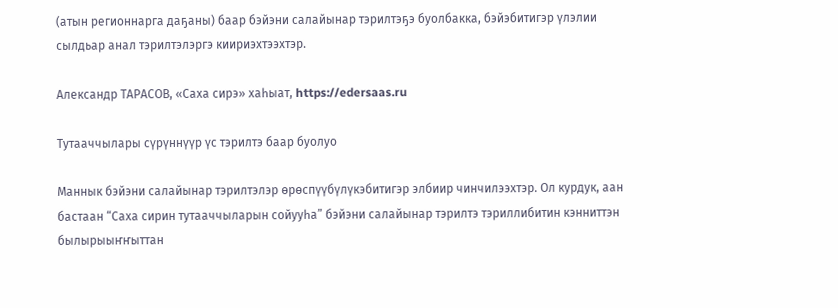(атын регионнарга даҕаны) баар бэйэни салайынар тэрилтэҕэ буолбакка, бэйэбитигэр үлэлии сылдьар анал тэрилтэлэргэ киириэхтээхтэр.

Александр ТАРАСОВ, «Саха сирэ» хаһыат, https://edersaas.ru

Тутааччылары сүрүннүүр үс тэрилтэ баар буолуо

Маннык бэйэни салайынар тэрилтэлэр өрөспүүбүлүкэбитигэр элбиир чинчилээхтэр. Ол курдук, аан бастаан “Саха сирин тутааччыларын сойууһа” бэйэни салайынар тэрилтэ тэриллибитин кэнниттэн былырыыҥҥыттан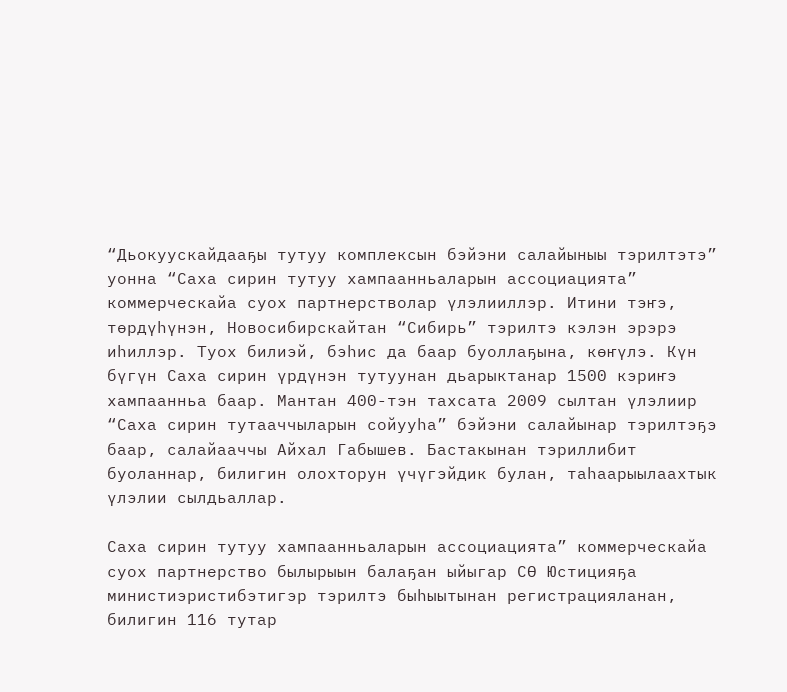“Дьокуускайдааҕы тутуу комплексын бэйэни салайыныы тэрилтэтэ” уонна “Саха сирин тутуу хампаанньаларын ассоциацията” коммерческайа суох партнерстволар үлэлииллэр. Итини тэҥэ, төрдүһүнэн, Новосибирскайтан “Сибирь” тэрилтэ кэлэн эрэрэ иһиллэр. Туох билиэй, бэһис да баар буоллаҕына, көҥүлэ. Күн бүгүн Саха сирин үрдүнэн тутуунан дьарыктанар 1500 кэриҥэ хампаанньа баар. Мантан 400-тэн тахсата 2009 сылтан үлэлиир “Саха сирин тутааччыларын сойууһа” бэйэни салайынар тэрилтэҕэ баар, салайааччы Айхал Габышев. Бастакынан тэриллибит буоланнар, билигин олохторун үчүгэйдик булан, таһаарыылаахтык үлэлии сылдьаллар.

Саха сирин тутуу хампаанньаларын ассоциацията” коммерческайа суох партнерство былырыын балаҕан ыйыгар СӨ Юстицияҕа министиэристибэтигэр тэрилтэ быһыытынан регистрацияланан, билигин 116 тутар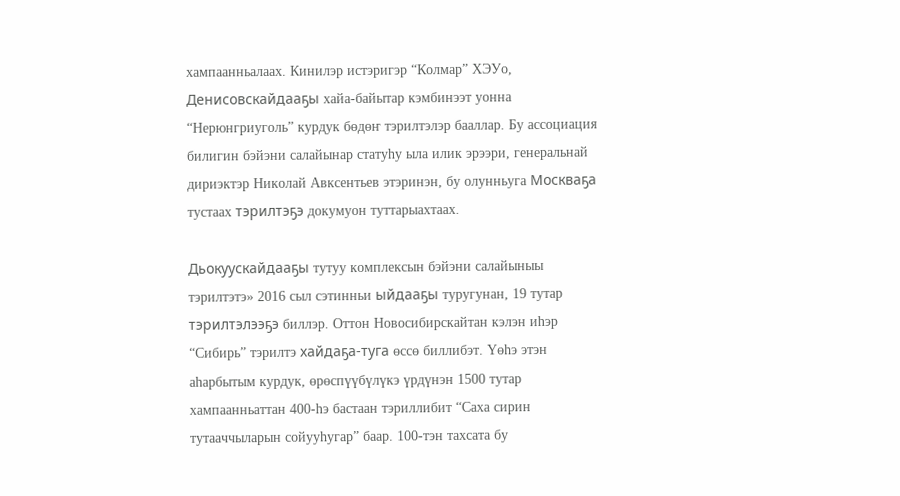хампаанньалаах. Кинилэр истэригэр “Колмар” ХЭУо, Денисовскайдааҕы хайа-байытар кэмбинээт уонна “Нерюнгриуголь” курдук бөдөҥ тэрилтэлэр бааллар. Бу ассоциация билигин бэйэни салайынар статуһу ыла илик эрээри, генеральнай дириэктэр Николай Авксентьев этэринэн, бу олунньуга Москваҕа тустаах тэрилтэҕэ докумуон туттарыахтаах.

Дьокуускайдааҕы тутуу комплексын бэйэни салайыныы тэрилтэтэ» 2016 сыл сэтинньи ыйдааҕы туругунан, 19 тутар тэрилтэлээҕэ биллэр. Оттон Новосибирскайтан кэлэн иһэр “Сибирь” тэрилтэ хайдаҕа-туга өссө биллибэт. Үөһэ этэн аһарбытым курдук, өрөспүүбүлүкэ үрдүнэн 1500 тутар хампаанньаттан 400-һэ бастаан тэриллибит “Саха сирин тутааччыларын сойууһугар” баар. 100-тэн тахсата бу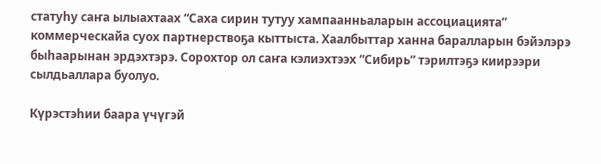статуһу саҥа ылыахтаах “Саха сирин тутуу хампаанньаларын ассоциацията” коммерческайа суох партнерствоҕа кыттыста. Хаалбыттар ханна баралларын бэйэлэрэ быһаарынан эрдэхтэрэ. Сорохтор ол саҥа кэлиэхтээх “Сибирь” тэрилтэҕэ киирээри сылдьаллара буолуо.

Күрэстэһии баара үчүгэй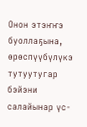Онон этэҥҥэ буоллаҕына, өрөспүүбүлүкэ тутуутугар бэйэни салайынар үс-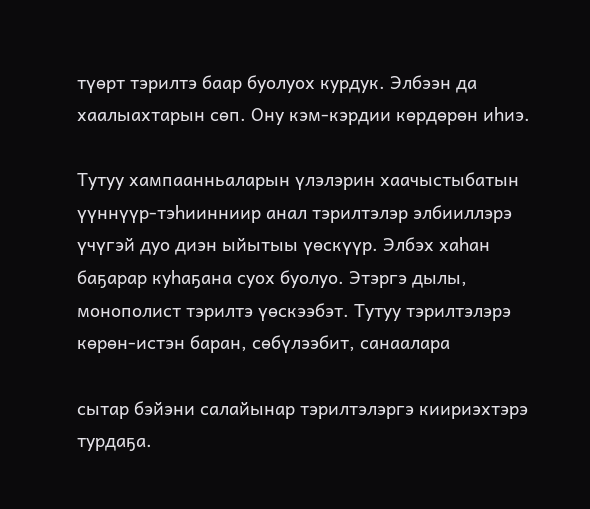түөрт тэрилтэ баар буолуох курдук. Элбээн да хаалыахтарын сөп. Ону кэм-кэрдии көрдөрөн иһиэ.

Тутуу хампаанньаларын үлэлэрин хаачыстыбатын үүннүүр-тэһиинниир анал тэрилтэлэр элбииллэрэ үчүгэй дуо диэн ыйытыы үөскүүр. Элбэх хаһан баҕарар куһаҕана суох буолуо. Этэргэ дылы, монополист тэрилтэ үөскээбэт. Тутуу тэрилтэлэрэ көрөн-истэн баран, сөбүлээбит, санаалара

сытар бэйэни салайынар тэрилтэлэргэ киириэхтэрэ турдаҕа.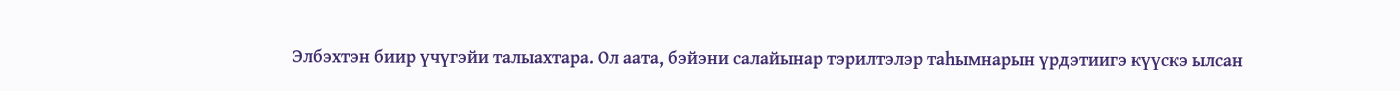Элбэхтэн биир үчүгэйи талыахтара. Ол аата, бэйэни салайынар тэрилтэлэр таһымнарын үрдэтиигэ күүскэ ылсан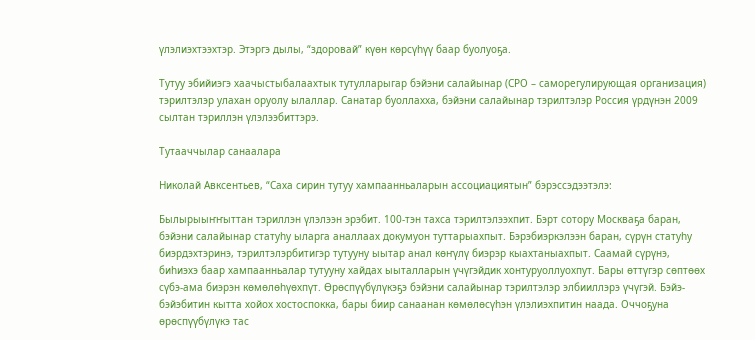үлэлиэхтээхтэр. Этэргэ дылы, “здоровай” күөн көрсүһүү баар буолуоҕа.

Тутуу эбийиэгэ хаачыстыбалаахтык тутулларыгар бэйэни салайынар (СРО – саморегулирующая организация) тэрилтэлэр улахан оруолу ылаллар. Санатар буоллахха, бэйэни салайынар тэрилтэлэр Россия үрдүнэн 2009 сылтан тэриллэн үлэлээбиттэрэ.

Тутааччылар санаалара

Николай Авксентьев, “Саха сирин тутуу хампаанньаларын ассоциациятын” бэрэссэдээтэлэ:

Былырыыҥҥыттан тэриллэн үлэлээн эрэбит. 100-тэн тахса тэрилтэлээхпит. Бэрт сотору Москваҕа баран, бэйэни салайынар статуһу ыларга аналлаах докумуон туттарыахпыт. Бэрэбиэркэлээн баран, сүрүн статуһу биэрдэхтэринэ, тэрилтэлэрбитигэр тутууну ыытар анал көҥүлү биэрэр кыахтаныахпыт. Саамай сүрүнэ, биһиэхэ баар хампаанньалар тутууну хайдах ыыталларын үчүгэйдик хонтуруоллуохпут. Бары өттүгэр сөптөөх сүбэ-ама биэрэн көмөлөһүөхпүт. Өрөспүүбүлүкэҕэ бэйэни салайынар тэрилтэлэр элбииллэрэ үчүгэй. Бэйэ-бэйэбитин кытта хойох хостоспокка, бары биир санаанан көмөлөсүһэн үлэлиэхпитин наада. Оччоҕуна өрөспүүбүлүкэ тас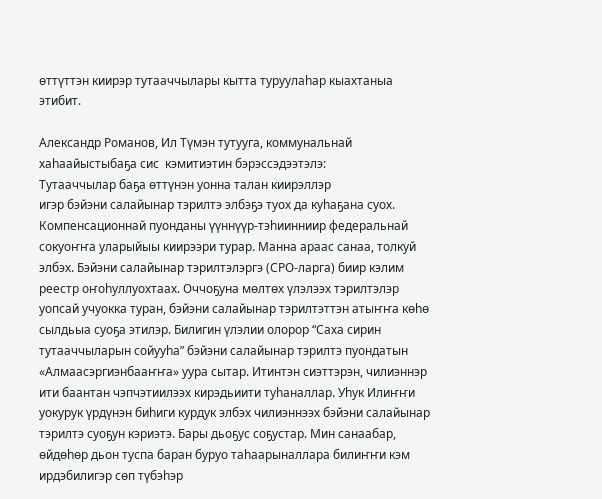өттүттэн киирэр тутааччылары кытта туруулаһар кыахтаныа этибит.

Александр Романов, Ил Түмэн тутууга, коммунальнай хаһаайыстыбаҕа сис  кэмитиэтин бэрэссэдээтэлэ:
Тутааччылар баҕа өттүнэн уонна талан киирэллэр
игэр бэйэни салайынар тэрилтэ элбэҕэ туох да куһаҕана суох. Компенсационнай пуонданы үүннүүр-тэһиинниир федеральнай сокуоҥҥа уларыйыы киирээри турар. Манна араас санаа, толкуй элбэх. Бэйэни салайынар тэрилтэлэргэ (СРО-ларга) биир кэлим реестр оҥоһуллуохтаах. Оччоҕуна мөлтөх үлэлээх тэрилтэлэр уопсай учуокка туран, бэйэни салайынар тэрилтэттэн атыҥҥа көһө сылдьыа суоҕа этилэр. Билигин үлэлии олорор “Саха сирин тутааччыларын сойууһа” бэйэни салайынар тэрилтэ пуондатын «Алмаасэргиэнбааҥҥа» уура сытар. Итинтэн сиэттэрэн, чилиэннэр ити баантан чэпчэтиилээх кирэдьиити туһаналлар. Уһук Илиҥҥи уокурук үрдүнэн биһиги курдук элбэх чилиэннээх бэйэни салайынар тэрилтэ суоҕун кэриэтэ. Бары дьоҕус соҕустар. Мин санаабар, өйдөһөр дьон туспа баран буруо таһаарыналлара билиҥҥи кэм ирдэбилигэр сөп түбэһэр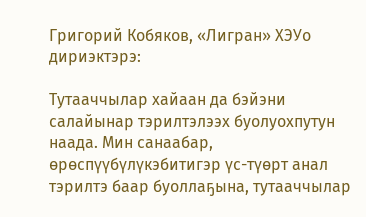Григорий Кобяков, «Лигран» ХЭУо дириэктэрэ:

Тутааччылар хайаан да бэйэни салайынар тэрилтэлээх буолуохпутун наада. Мин санаабар, өрөспүүбүлүкэбитигэр үс-түөрт анал тэрилтэ баар буоллаҕына, тутааччылар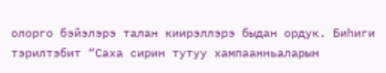олорго бэйэлэрэ талан киирэллэрэ быдан ордук. Биһиги тэрилтэбит “Саха сирин тутуу хампаанньаларын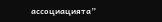ассоциацията”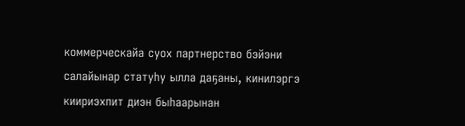коммерческайа суох партнерство бэйэни салайынар статуһу ылла даҕаны, кинилэргэ киириэхпит диэн быһаарынан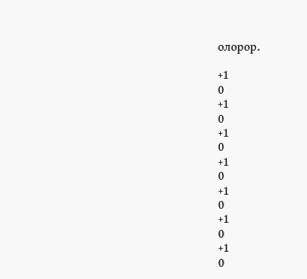олорор.

+1
0
+1
0
+1
0
+1
0
+1
0
+1
0
+1
0